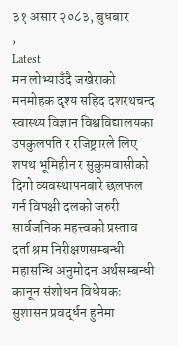३१ असार २०८३, बुधबार
,
Latest
मन लोभ्याउँदै जखेराको मनमोहक दृश्य सहिद दशरथचन्द स्वास्थ्य विज्ञान विश्वविद्यालयका उपकुलपति र रजिष्ट्रारले लिए शपथ भूमिहीन र सुकुमवासीको दिगो व्यवस्थापनबारे छलफल गर्न विपक्षी दलको जरुरी सार्वजनिक महत्त्वको प्रस्ताव दर्ता श्रम निरीक्षणसम्बन्धी महासन्धि अनुमोदन अर्थसम्बन्धी कानून संशोधन विधेयकः सुशासन प्रवर्द्धन हुनेमा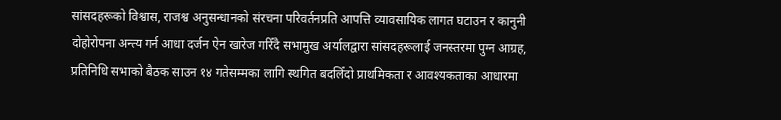सांसदहरूको विश्वास, राजश्व अनुसन्धानको संरचना परिवर्तनप्रति आपत्ति व्यावसायिक लागत घटाउन र कानुनी दोहोरोपना अन्त्य गर्न आधा दर्जन ऐन खारेज गरिँदै सभामुख अर्यालद्वारा सांसदहरूलाई जनस्तरमा पुग्न आग्रह, प्रतिनिधि सभाको बैठक साउन १४ गतेसम्मका लागि स्थगित बदलिँदो प्राथमिकता र आवश्यकताका आधारमा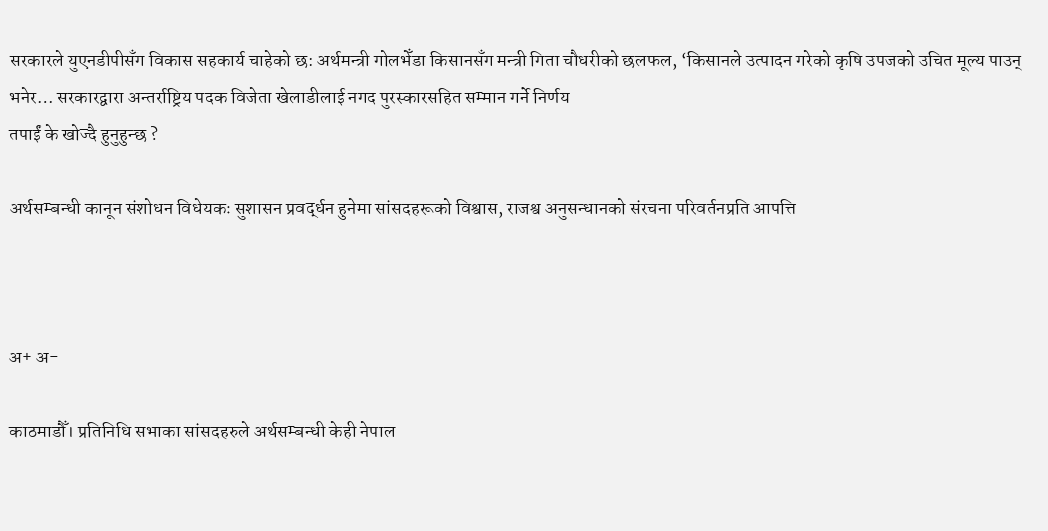सरकारले युएनडीपीसँग विकास सहकार्य चाहेको छ: अर्थमन्त्री गोलभेँडा किसानसँग मन्त्री गिता चौधरीको छलफल, ‘किसानले उत्पादन गरेको कृषि उपजको उचित मूल्य पाउन् भनेर… सरकारद्वारा अन्तर्राष्ट्रिय पदक विजेता खेलाडीलाई नगद पुरस्कारसहित सम्मान गर्ने निर्णय
तपाईं के खोज्दै हुनुहुन्छ ?

अर्थसम्बन्धी कानून संशोधन विधेयकः सुशासन प्रवर्द्धन हुनेमा सांसदहरूको विश्वास, राजश्व अनुसन्धानको संरचना परिवर्तनप्रति आपत्ति



अ+ अ-

काठमाडौँ। प्रतिनिधि सभाका सांसदहरुले अर्थसम्बन्धी केही नेपाल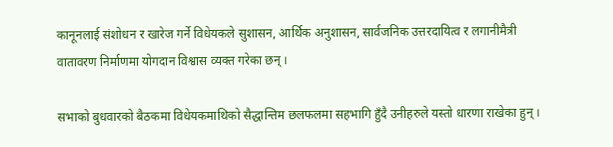कानूनलाई संशोधन र खारेज गर्ने विधेयकले सुशासन, आर्थिक अनुशासन, सार्वजनिक उत्तरदायित्व र लगानीमैत्री वातावरण निर्माणमा योगदान विश्वास व्यक्त गरेका छन् ।

सभाको बुधवारको बैठकमा विधेयकमाथिको सैद्धान्तिम छलफलमा सहभागि हुँदै उनीहरुले यस्तो धारणा राखेका हुन् ।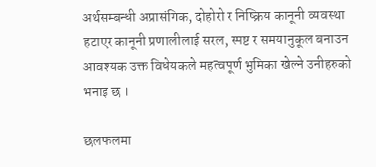अर्थसम्बन्धी अप्रासंगिक, दोहोरो र निष्क्रिय कानूनी व्यवस्था हटाएर कानूनी प्रणालीलाई सरल, स्पष्ट र समयानुकूल बनाउन आवश्यक उक्त विधेयकले महत्वपूर्ण भुमिका खेल्ने उनीहरुको भनाइ छ ।

छलफलमा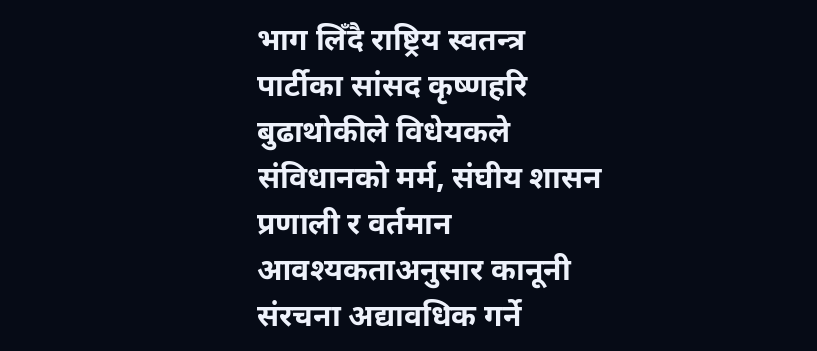भाग लिँदै राष्ट्रिय स्वतन्त्र पार्टीका सांसद कृष्णहरि बुढाथोकीले विधेयकले संविधानको मर्म, संघीय शासन प्रणाली र वर्तमान आवश्यकताअनुसार कानूनी संरचना अद्यावधिक गर्ने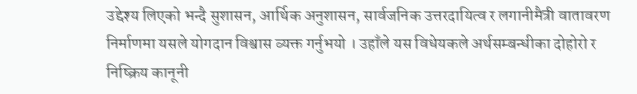उद्देश्य लिएको भन्दै सुशासन, आर्थिक अनुशासन, सार्वजनिक उत्तरदायित्व र लगानीमैत्री वातावरण निर्माणमा यसले योगदान विश्वास व्यक्त गर्नुभयो । उहाँले यस विधेयकले अर्थसम्बन्धीका दोहोरो र निष्क्रिय कानूनी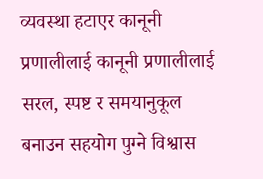व्यवस्था हटाएर कानूनी प्रणालीलाई कानूनी प्रणालीलाई सरल, स्पष्ट र समयानुकूल बनाउन सहयोग पुग्ने विश्वास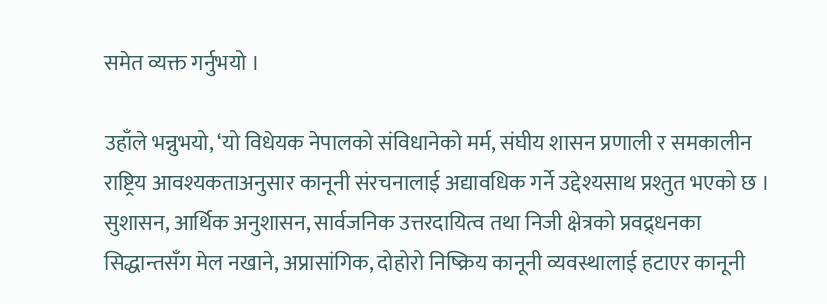समेत व्यक्त गर्नुभयो ।

उहाँले भन्नुभयो, ‘यो विधेयक नेपालको संविधानेको मर्म, संघीय शासन प्रणाली र समकालीन राष्ट्रिय आवश्यकताअनुसार कानूनी संरचनालाई अद्यावधिक गर्ने उद्देश्यसाथ प्रश्तुत भएको छ । सुशासन, आर्थिक अनुशासन, सार्वजनिक उत्तरदायित्व तथा निजी क्षेत्रको प्रवद्र्धनका सिद्धान्तसँग मेल नखाने, अप्रासांगिक, दोहोरो निष्क्रिय कानूनी व्यवस्थालाई हटाएर कानूनी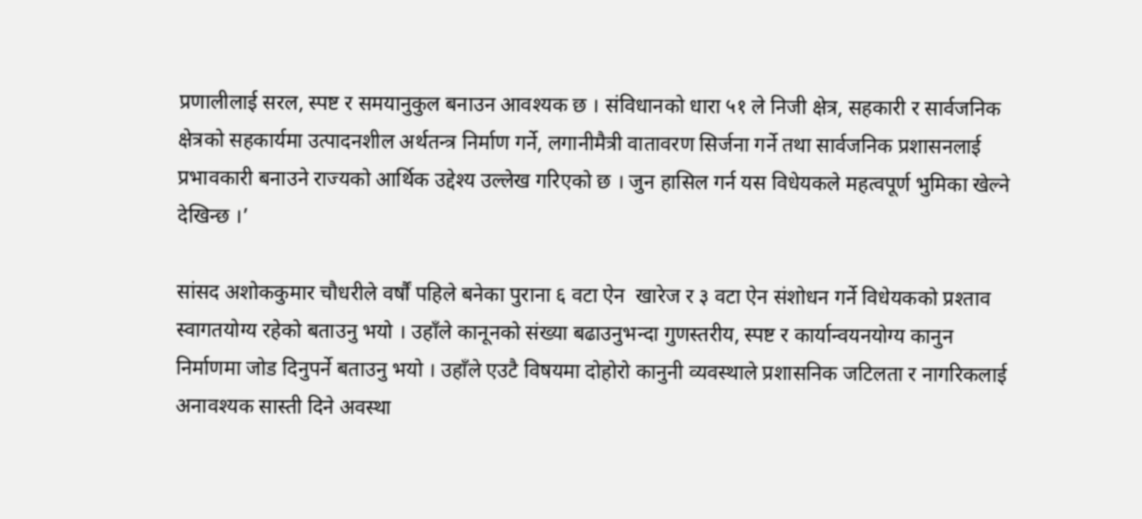प्रणालीलाई सरल, स्पष्ट र समयानुकुल बनाउन आवश्यक छ । संविधानको धारा ५१ ले निजी क्षेत्र, सहकारी र सार्वजनिक क्षेत्रको सहकार्यमा उत्पादनशील अर्थतन्त्र निर्माण गर्ने, लगानीमैत्री वातावरण सिर्जना गर्ने तथा सार्वजनिक प्रशासनलाई प्रभावकारी बनाउने राज्यको आर्थिक उद्देश्य उल्लेख गरिएको छ । जुन हासिल गर्न यस विधेयकले महत्वपूर्ण भुमिका खेल्ने देखिन्छ ।’

सांसद अशोककुमार चौधरीले वर्षौं पहिले बनेका पुराना ६ वटा ऐन  खारेज र ३ वटा ऐन संशोधन गर्ने विधेयकको प्रश्ताव स्वागतयोग्य रहेको बताउनु भयो । उहाँले कानूनको संख्या बढाउनुभन्दा गुणस्तरीय, स्पष्ट र कार्यान्वयनयोग्य कानुन निर्माणमा जोड दिनुपर्ने बताउनु भयो । उहाँले एउटै विषयमा दोहोरो कानुनी व्यवस्थाले प्रशासनिक जटिलता र नागरिकलाई अनावश्यक सास्ती दिने अवस्था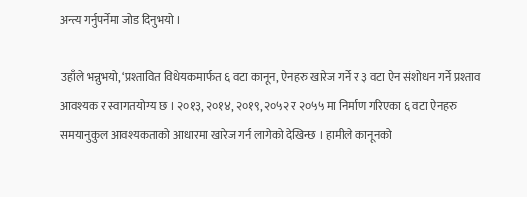अन्त्य गर्नुपर्नेमा जोड दिनुभयो ।

उहाँले भन्नुभयो, ‘प्रश्तावित विधेयकमार्फत ६ वटा कानून, ऐनहरु खारेज गर्ने र ३ वटा ऐन संशोधन गर्ने प्रश्ताव आवश्यक र स्वागतयोग्य छ । २०१३, २०१४, २०१९, २०५२ र २०५५ मा निर्माण गरिएका ६ वटा ऐनहरु समयानुकुल आवश्यकताको आधारमा खारेज गर्न लागेको देखिन्छ । हामीले कानूनको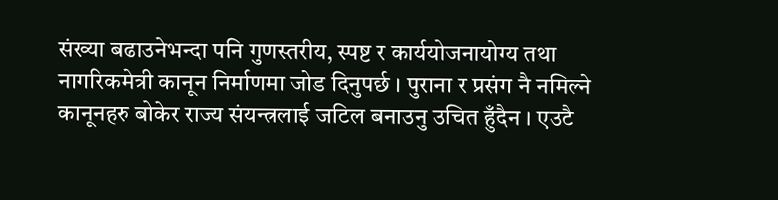संख्या बढाउनेभन्दा पनि गुणस्तरीय, स्पष्ट र कार्ययोजनायोग्य तथा नागरिकमेत्री कानून निर्माणमा जोड दिनुपर्छ । पुराना र प्रसंग नै नमिल्ने कानूनहरु बोकेर राज्य संयन्त्रलाई जटिल बनाउनु उचित हुँदैन । एउटै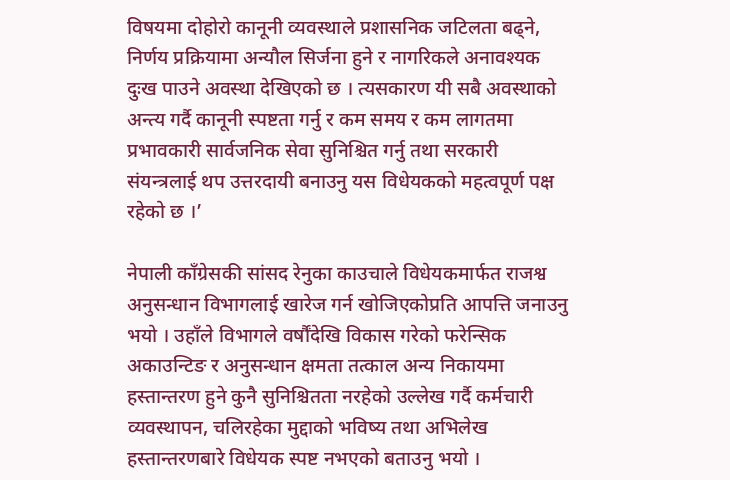विषयमा दोहोरो कानूनी व्यवस्थाले प्रशासनिक जटिलता बढ्ने, निर्णय प्रक्रियामा अन्यौल सिर्जना हुने र नागरिकले अनावश्यक दुःख पाउने अवस्था देखिएको छ । त्यसकारण यी सबै अवस्थाको अन्त्य गर्दै कानूनी स्पष्टता गर्नु र कम समय र कम लागतमा प्रभावकारी सार्वजनिक सेवा सुनिश्चित गर्नु तथा सरकारी संयन्त्रलाई थप उत्तरदायी बनाउनु यस विधेयकको महत्वपूर्ण पक्ष रहेको छ ।’

नेपाली काँग्रेसकी सांसद रेनुका काउचाले विधेयकमार्फत राजश्व अनुसन्धान विभागलाई खारेज गर्न खोजिएकोप्रति आपत्ति जनाउनु भयो । उहाँले विभागले वर्षौंदेखि विकास गरेको फरेन्सिक अकाउन्टिङ र अनुसन्धान क्षमता तत्काल अन्य निकायमा हस्तान्तरण हुने कुनै सुनिश्चितता नरहेको उल्लेख गर्दै कर्मचारी व्यवस्थापन, चलिरहेका मुद्दाको भविष्य तथा अभिलेख हस्तान्तरणबारे विधेयक स्पष्ट नभएको बताउनु भयो ।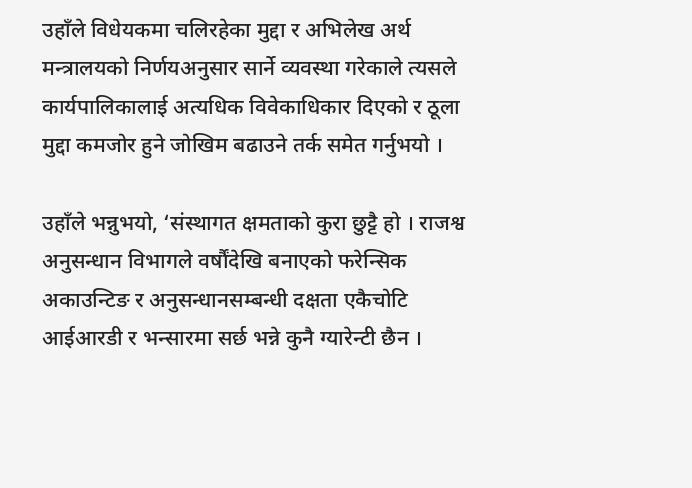उहाँले विधेयकमा चलिरहेका मुद्दा र अभिलेख अर्थ मन्त्रालयको निर्णयअनुसार सार्ने व्यवस्था गरेकाले त्यसले कार्यपालिकालाई अत्यधिक विवेकाधिकार दिएको र ठूला मुद्दा कमजोर हुने जोखिम बढाउने तर्क समेत गर्नुभयो ।

उहाँले भन्नुभयो, ‘संस्थागत क्षमताको कुरा छुट्टै हो । राजश्व अनुसन्धान विभागले वर्षौंदेखि बनाएको फरेन्सिक अकाउन्टिङ र अनुसन्धानसम्बन्धी दक्षता एकैचोटि आईआरडी र भन्सारमा सर्छ भन्ने कुनै ग्यारेन्टी छैन ।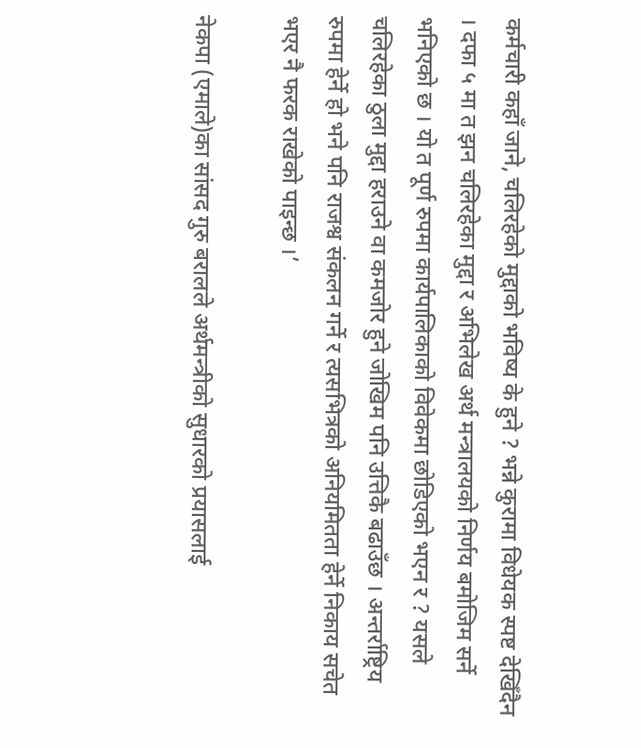कर्मचारी कहाँ जाने, चलिरहेको मुद्दाको भविष्य के हुने ? भन्ने कुरामा विधेयक स्पष्ट देखिँदैन । दफा ५ मा त झन चलिरहेका मुद्दा र अभिलेख अर्थ मन्त्रालयको निर्णय बमोजिम सर्ने भनिएको छ । यो त पूर्ण रुपमा कार्यपालिकाको विवेकमा छोडिएको भएन र ? यसले चलिरहेका ठुला मुद्दा हराउने वा कमजोर हुने जोखिम पनि उत्तिकै बढाउँछ । अन्तर्राष्ट्रिय रुपमा हेर्ने हो भने पनि राजश्व संकलन गर्ने र त्यसभित्रको अनियमितता हेर्ने निकाय सचेत भएर नै फरक राखेको पाइन्छ ।’

नेकपा (एमाले)का सांसद गुरु बरालले अर्थमन्त्रीको सुधारको प्रयासलाई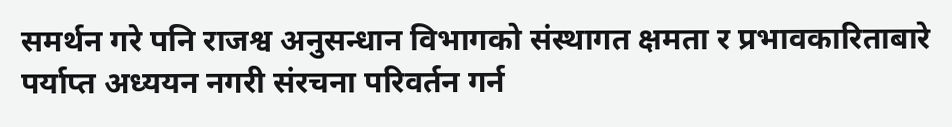समर्थन गरे पनि राजश्व अनुसन्धान विभागको संस्थागत क्षमता र प्रभावकारिताबारे पर्याप्त अध्ययन नगरी संरचना परिवर्तन गर्न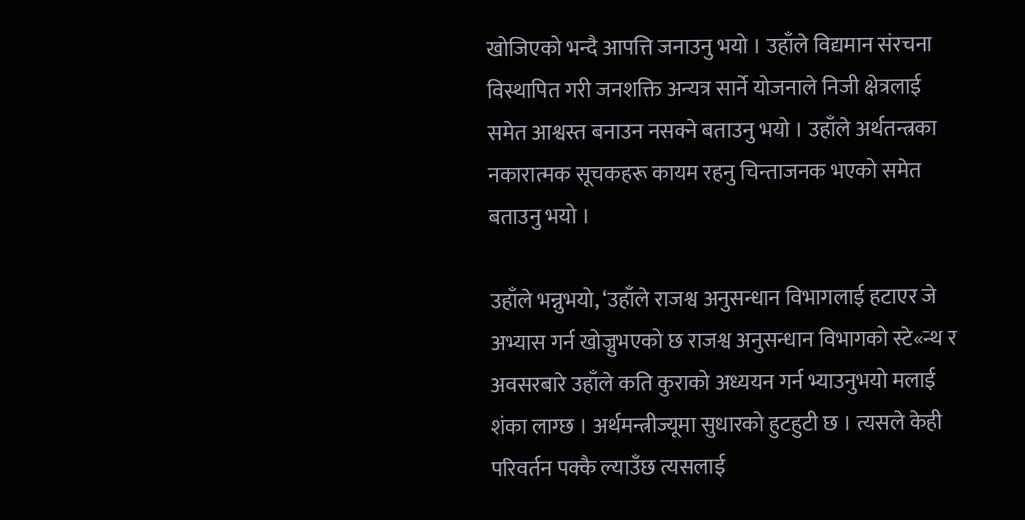खोजिएको भन्दै आपत्ति जनाउनु भयो । उहाँले विद्यमान संरचना विस्थापित गरी जनशक्ति अन्यत्र सार्ने योजनाले निजी क्षेत्रलाई समेत आश्वस्त बनाउन नसक्ने बताउनु भयो । उहाँले अर्थतन्त्रका नकारात्मक सूचकहरू कायम रहनु चिन्ताजनक भएको समेत बताउनु भयो ।

उहाँले भन्नुभयो, ‘उहाँले राजश्व अनुसन्धान विभागलाई हटाएर जे अभ्यास गर्न खोज्नुभएको छ राजश्व अनुसन्धान विभागको स्टे«न्थ र अवसरबारे उहाँले कति कुराको अध्ययन गर्न भ्याउनुभयो मलाई शंका लाग्छ । अर्थमन्त्रीज्यूमा सुधारको हुटहुटी छ । त्यसले केही परिवर्तन पक्कै ल्याउँछ त्यसलाई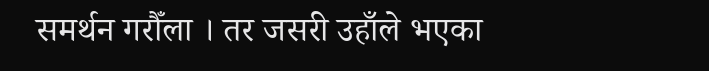समर्थन गरौँला । तर जसरी उहाँले भएका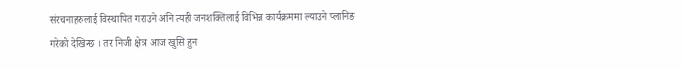संरचनाहरुलाई विस्थापित गराउने अनि त्यही जनशक्तिलाई विभिन्न कार्यक्रममा ल्याउने प्लानिङ गरेको देखिन्छ । तर निजी क्षेत्र आज खुसि हुन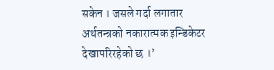सकेन । जसले गर्दा लगातार अर्थतन्त्रको नकारात्मक इन्डिकेटर देखापरिरहेको छ ।’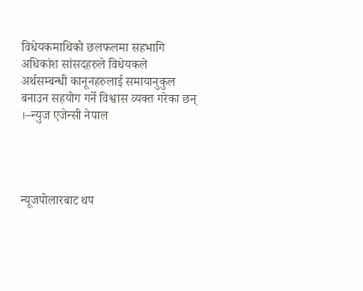विधेयकमाथिको छलफलमा सहभागि अधिकांश सांसदहरुले विधेयकले अर्थसम्बन्धी कानूनहरुलाई समायानुकुल बनाउन सहयोग गर्ने विश्वास व्यक्त गरेका छन् ।–न्युज एजेन्सी नेपाल




न्यूजपोलारबाट थप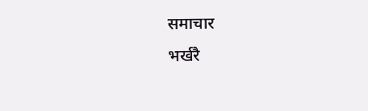समाचार
भर्खरै